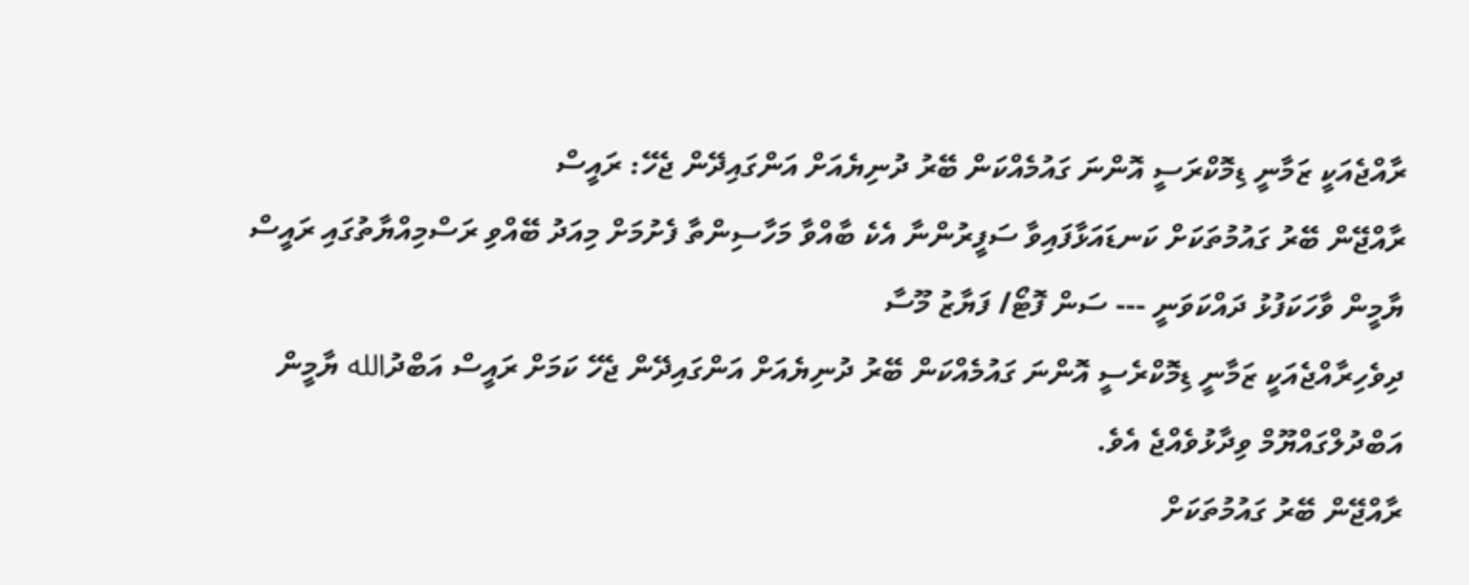ރާއްޖެއަކީ ޒަމާނީ ޑިމޮކްރަސީ އޮންނަ ގައުމެއްކަން ބޭރު ދުނިޔެއަށް އަންގައިދޭން ޖެހޭ: ރައީސް
ރާއްޖޭން ބޭރު ގައުމުތަކަށް ކަނޑައަޅާފައިވާ ސަފީރުންނާ އެކެ ބާއްވާ މަހާސިންތާ ފެށުމަށް މިއަދު ބޭއްވި ރަސްމިއްޔާތުގައި ރައީސް ޔާމީން ވާހަކަފުޅު ދައްކަވަނީ --- ސަން ފޮޓޯ/ ފަޔާޒު މޫސާ
ދިވެހިރާއްޖެއަކީ ޒަމާނީ ޑިމޮކްރެސީ އޮންނަ ގައުމެއްކަން ބޭރު ދުނިޔެއަށް އަންގައިދޭން ޖެހޭ ކަމަށް ރައީސް އަބްދުالله ޔާމީން އަބްދުލްގައްޔޫމް ވިދާޅުވެއްޖެ އެވެ.
ރާއްޖޭން ބޭރު ގައުމުތަކަށް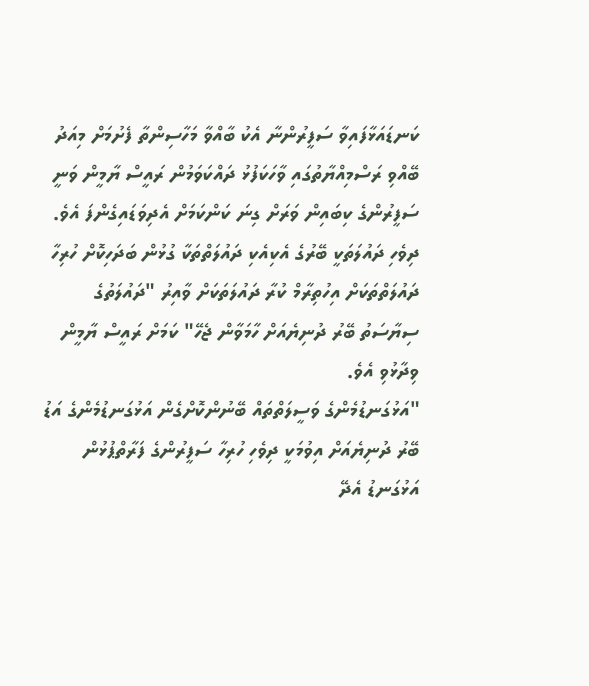ކަނޑައަޅާފައިވާ ސަފީރުންނާ އެކު ބާއްވާ މަހާސިންތާ ފެށުމަށް މިއަދު ބޭއްވި ރަސްމިއްޔާތުގައި ވާހަކަފުޅު ދައްކަވަމުން ރައީސް ޔާމީން ވަނީ ސަފީރުންގެ ކިބައިން ވަރަށް ގިނަ ކަންކަމަށް އެދިވަޑައިގެންފަ އެވެ.
ދިވެހި ދައުލަތަކީ ބޭރުގެ އެކިއެކި ދައުލަތްތަކާ ގުޅުން ބަދަހިކޮށް ހުރިހާ ދައުލަތްތަކަށް އިހުތިރާމް ކުރާ ދައުލަތަކަށް ވާއިރު "ދައުލަތުގެ ސިޔާސަތު ބޭރު ދުނިޔެއަށް ހާމަވާން ޖެހޭ" ކަމަށް ރައީސް ޔާމީން ވިދާޅުވި އެވެ.
"އަޅުގަނޑުމެންގެ ވަސީލަތްތައް ބޭނުންކޮށްގެން އަޅުގަނޑުމެންގެ އަޑު ބޭރު ދުނިޔެއަށް އިވުމަކީ ދިވެހި ހުރިހާ ސަފީރުންގެ ފަރާތްޕުޅުން އަޅުގަނޑު އެދޭ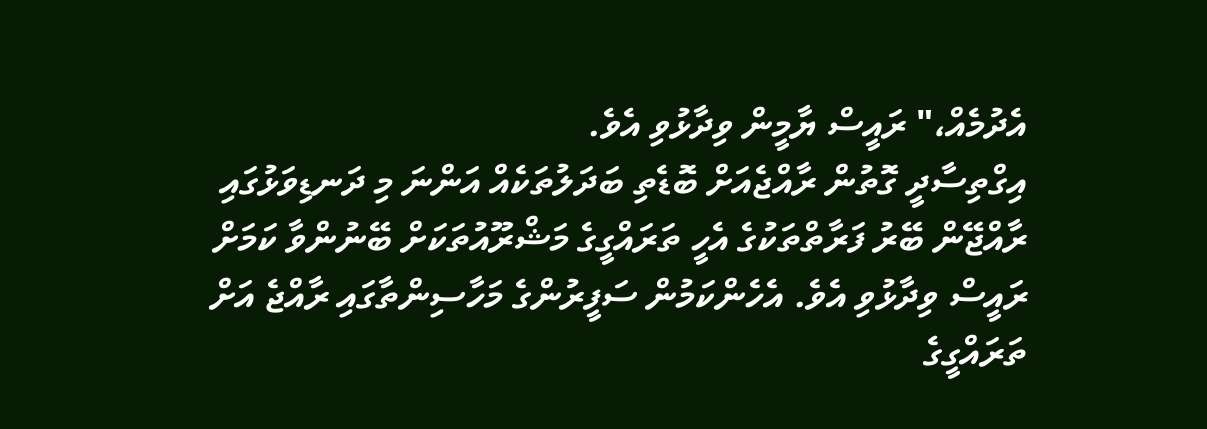އެދުމެއް،" ރައީސް ޔާމީން ވިދާޅުވި އެވެ.
އިގްތިސާދީ ގޮތުން ރާއްޖެއަށް ބޮޑެތި ބަދަލުތަކެއް އަންނަ މި ދަނޑިވަޅުގައި ރާއްޖޭން ބޭރު ފަރާތްތަކުގެ އެހީ ތަރައްގީގެ މަޝްރޫއުތަކަށް ބޭނުންވާ ކަމަށް ރައީސް ވިދާޅުވި އެވެ. އެހެންކަމުން ސަފީރުންގެ މަހާސިންތާގައި ރާއްޖެ އަށް ތަރައްގީގެ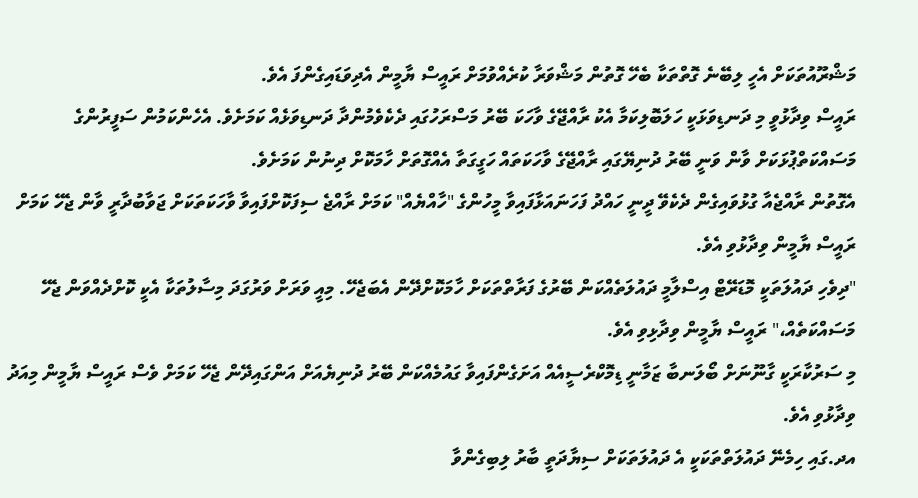މަޝްރޫއުތަކަށް އެހީ ލިބޭނެ ގޮތްތަކާ ބެހޭ ގޮތުން މަޝްވަރާ ކުރެއްވުމަށް ރައީސް ޔާމީން އެދިވަޑައިގެންފަ އެވެ.
ރައީސް ވިދާޅުވީ މި ދަނޑިވަޅަކީ ހަލަބޮލިކަމާ އެކު ރާއްޖޭގެ ވާހަކަ ބޭރު މަސްރަހުގައި ދެކެވެމުންދާ ދަނޑިވަޅެއް ކަމަށެވެ. އެހެންކަމުން ސަފީރުންގެ މަސައްކަތްޕުޅަކަށް ވާން ވަނީ ބޭރު ދުނިޔޭގައި ރާއްޖޭގެ ވާހަކަތައް ހަގީގަތާ އެއްގޮތަށް ހާމަކޮށް ދިނުން ކަމަށެވެ.
އެގޮތުން ރާއްޖެއާ ގުޅުވައިގެން ދެކެވޭ ދީނީ ހައްދު ފަހަނައަޅާފައިވާ މީހުންގެ "ހާއްޔެއް" ކަމަށް ރާއްޖެ ސިފަކޮށްފައިވާ ވާހަކަތަކަށް ޖަވާބުދާރީ ވާން ޖެހޭ ކަމަށް ރައީސް ޔާމީން ވިދާޅުވި އެވެ.
"ދިވެހި ދައުލަތަކީ މޮޑަރޭޓް އިސްލާމީ ދައުލަތެއްކަން ބޭރުގެ ފަރާތްތަކަށް ހާމަކޮށްދޭން އެބަޖެހޭ. މިއީ ވަރަށް ވަރުގަދަ މިސާލުތަކާ އެކީ ކޮށްދެއްވަން ޖެހޭ މަސައްކަތެއް،" ރައީސް ޔާމީން ވިދާޅިވި އެވެ.
މި ސަރުކާރަކީ ގާނޫނަށް ބޯލަނބާ ޒަމާނީ ޑިމޮކްރެސީއެއް އަށަގެންފައިވާ ގައުމެއްކަން ބޭރު ދުނިޔެއަށް އަންގައިދޭން ޖެހޭ ކަމަށް ވެސް ރައީސް ޔާމީން މިއަދު ވިދާޅުވި އެވެ.
އދ.ގައި ހިމެނޭ ދައުލަތްތަކަކީ އެ ދައުލަތަކަށް ސިޔާދަތީ ބާރު ލިބިގެންވާ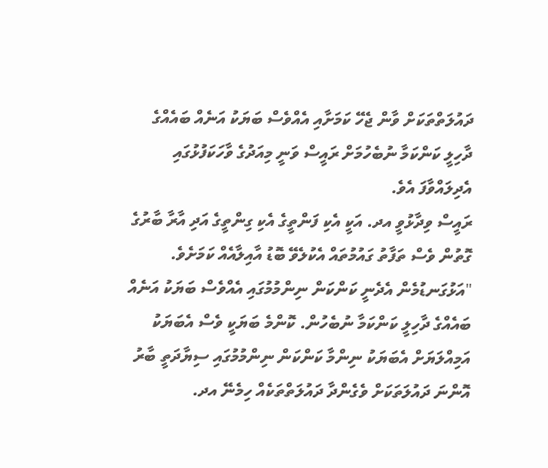ދައުލަތްތަކަށް ވާން ޖެހޭ ކަމަށާއި އެއްވެސް ބަޔަކު އަނެއް ބައެއްގެ ދާހިލީ ކަންކަމާ ނުބެހުމަށް ރައީސް ވަނީ މިއަދުގެ ވާހަކަފުޅުގައި އެދިލައްވާފަ އެވެ.
ރައީސް ވިދާޅުވީ އދ. އަކީ އެކި ފަންތީގެ އެކި ގިންތީގެ އަދި އާރާ ބާރުގެ ގޮތުން ވެސް ތަފާތު ގައުމުތައް އެކުލެވޭ ބޮޑު އާއިލާއެއް ކަމަށެވެ.
"އަޅުގަނޑުމެން އެދެނީ ކަންކަން ނިންމުމުގައި އެއްވެސް ބަޔަކު އަނެއް ބައެއްގެ ދާހިލީ ކަންކަމާ ނުބެހުން. ކޮންމެ ބަޔަކީ ވެސް އެބަޔަކު އަމިއްލަޔަށް އެބަޔަކު ނިންމާ ކަންކަން ނިންމުމުގައި ސިޔާދަތީ ބާރު އޮންނަ ދައުލަތަކަށް ވެގެންދާ ދައުލަތްތަކެއް ހިމެނޭ އދ.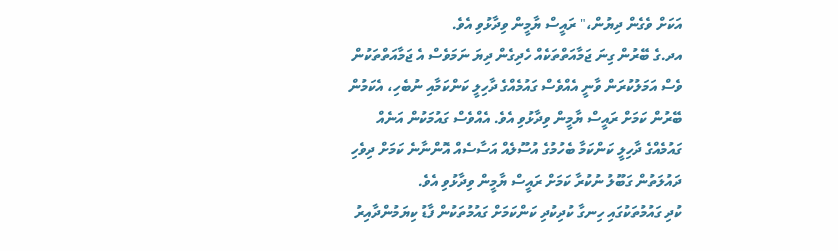އަކަށް ވެގެން ދިޔުން،" ރައީސް ޔާމީން ވިދާޅުވި އެވެ.
އދ.ގެ ބޭރުން ގިނަ ޖަމާއަތްތަކެއް ހެދިގެން ދިޔަ ނަމަވެސް އެ ޖަމާއަތްތަކުން ވެސް އަމަލުކުރަން ވާނީ އެއްވެސް ގައުމެއްގެ ދާހިލީ ކަންކަމާއި ނުބެހި، އެކަމުން ބޭރުން ކަމަށް ރައީސް ޔާމީން ވިދާޅުވި އެވެ. އެއްވެސް ގައުމަކުން އަނެއް ގައުމެއްގެ ދާހިލީ ކަންކަމާ ބެހުމުގެ އުސޫލެއް އަސާސެއް އޮންނާނެ ކަމަށް ދިވެހި ދައުލަތުން ގަބޫލު ނުކުރާ ކަމަށް ރައީސް ޔާމީން ވިދާޅުވި އެވެ.
ކުދި ގައުމުތަކުގައި ހިނގާ ކުދިކުދި ކަންކަމަށް ގައުމުތަކުން ފާޑު ކިޔަމުންދާއިރު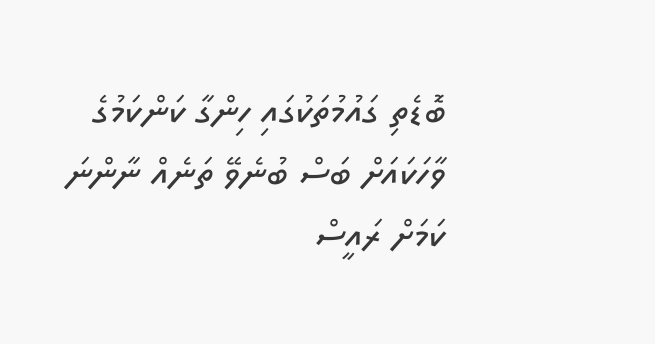ބޮޑެތި ގައުމުތަކުގައި ހިންގާ ކަންކަމުގެ ވާހަކައަށް ބަސް ބުނެވޭ ތަނެއް ނާންނަ ކަމަށް ރައީސް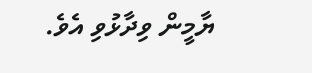ޔާމީން ވިދާޅުވި އެވެ.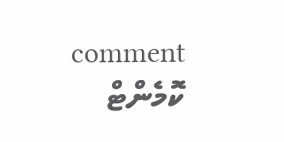comment ކޮމެންޓް